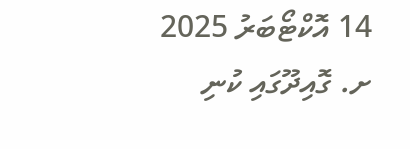14 އޮކްޓޯބަރު 2025
ށ. ގޮއިދޫގައި ކުނި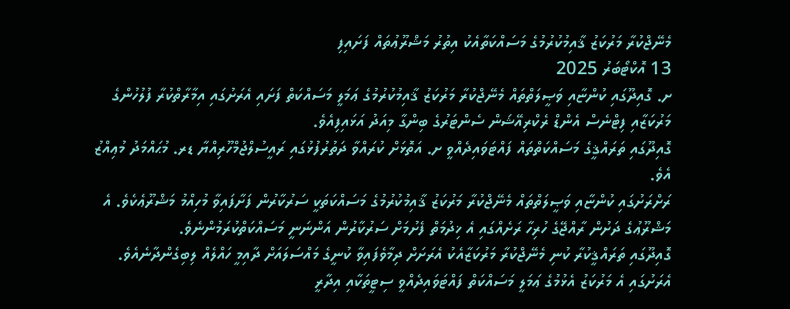މެނޭޖްކުރާ މަރުކަޒު ޤާއިމުކުރުމުގެ މަސައްކަތާއެކު އިތުރު މަޝްރޫޢުތައް ފަށައިފި
13 އޮކްޓޯބަރު 2025
ށ. ގޮއިދޫގައި ކުންޏާއި ވަޞީލަތްތައް މެނޭޖްކުރާ މަރުކަޒު ޤާއިމުކުރުމުގެ ޢަމަލީ މަސައްކަތް ފަށައި އެރަށުގައި އިމާރާތްކުރާ ފުލުހުންގެ މަރުކަޒާއި ފިޓްނެސް އެންޑް ރެކްރިއޭޝަން ސެންޓަރުގެ ބިންގާ މިއަދު އަޅައިފިއެވެ.
ގޮއިދޫގައި ތަރައްޤީގެ މަސައްކަތްތައް ފައްޓަވައިދެއްވީ ށ. އަތޮޅަށް ކުރައްވާ ދަތުރުފުޅުގައި ރައީސުލްޖުމްހޫރިއްޔާ ޑރ. މުޙައްމަދު މުޢިއްޒު އެވެ.
ރަށްރަށުގައި ކުންޏާއި ވަޞީލަތްތައް މެނޭޖްކުރާ މަރުކަޒު ޤާއިމުކުރުމުގެ މަސައްކަތަކީ ސަރުކާރުން ފަށާފައިވާ މުހިއްމު މަޝްރޫޢެކެވެ. އެ މަޝްރޫޢުގެ ދަށުން ރާއްޖޭގެ ހުރިހާ ރަށެއްގައި އެ ޚިދުމަތް ފެށުމަށް ސަރުކާރުން އަންނަނީ މަސައްކަތްކުރަމުންނެވެ.
ގޮއިދޫގައި ތަރައްޤީކުރާ ކުނި މެނޭޖްކުރާ މަރުކަޒާއެކު އެރަށަށް ދިމާވެފައިވާ ކުނީގެ މައްސަލައަށް ދާއިމީ ހައްލެއް ލިބިގެންދާނެއެވެ. އެރަށުގައި އެ މަރުކަޒު އެޅުމުގެ ޢަމަލީ މަސައްކަތް ފައްޓަވައިދެއްވީ ސިޓީތަކާއި އިދާރީ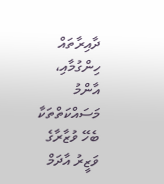ދާއިރާތައް ހިންގުމާއި، އާންމު މަސައްކަތްތަކާ ބެހޭ ވުޒާރާގެ ވަޒީރު އާދަމް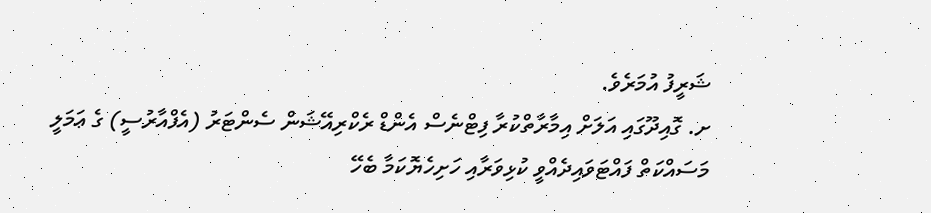ޝަރީފު އުމަރެވެ.
ށ. ގޮއިދޫގައި އަލަށް އިމާރާތްކުރާ ފިޓްނެސް އެންޑް ރެކްރިއޭޝަން ސެންޓަރު (އެފްއާރުސީ) ގެ ޢަމަލީ މަސައްކަތް ފައްޓަވައިދެއްވީ ކުޅިވަރާއި ހަށިހެޔޮކަމާ ބެހޭ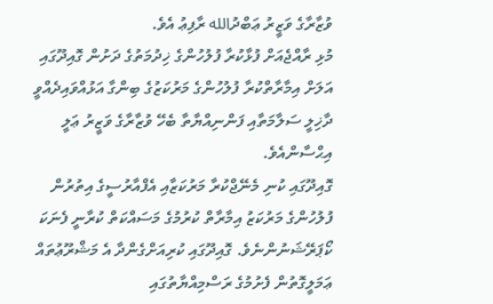ވުޒާރާގެ ވަޒީރު ޢަބްދުالله ރާފިޢު އެވެ.
މުޅި ރާއްޖެއަށް ފުޅާކުރާ ފުލުހުންގެ ޚިދުމަތުގެ ދަށުން ގޮއިދޫގައި އަލަށް އިމާރާތްކުރާ ފުލުހުންގެ މަރުކަޒުގެ ބިންގާ އަޅުއްވައިދެއްވީ ދާޚިލީ ސަލާމަތާއި ފަންނިއްޔާތާ ބެހޭ ވުޒާރާގެ ވަޒީރު ޢަލީ އިޙްސާންއެވެ.
ގޮއިދޫގައި ކުނި މެނޭޖްކުރާ މަރުކަޒާއި އެފްއާރުސީގެ އިތުރުން ފުލުހުންގެ މަރުކަޒު އިމާރާތް ކުރުމުގެ މަސައްކަތް ކުރާނީ ފެނަކަ ކޯޕަރޭޝަނުންނެވެ. ގޮއިދޫގައި ކުރިއަށްގެންދާ އެ މަޝްރޫޢުތައް ޢަމަލީގޮތުން ފެށުމުގެ ރަސްމިއްޔާތުގައި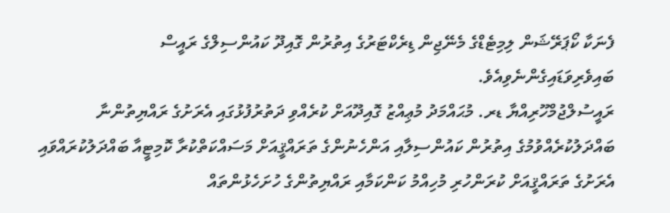ފެނަކާ ކޯޕަރޭޝަން ލިމިޓެޑްގެ މެނޭޖިން ޑިރެކްޓަރުގެ އިތުރުން ގޮއިދޫ ކައުންސިލްގެ ރައީސް ބައިވެރިވަޑައިގެންނެވިއެވެ.
ރައީސުލްޖުމްހޫރިއްޔާ ޑރ. މުޙައްމަދު މުޢިއްޒު ގޮއިދޫއަށް ކުރެއްވި ދަތުރުފުޅުގައި އެރަށުގެ ރައްޔިތުންނާ ބައްދަލުކުރެއްވުމުގެ އިތުރުން ކައުންސިލާއި އަންހެނުންގެ ތަރައްޤީއަށް މަސައްކަތްކުރާ ކޮމިޓީއާ ބައްދަލުކުރައްވައި އެރަށުގެ ތަރައްޤީއަށް ކުރަންހުރި މުހިއްމު ކަންކަމާއި ރައްޔިތުންގެ ހުށަހެޅުންތައް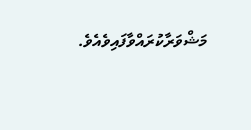މަޝްވަރާކުރައްވާފައިވެއެވެ.